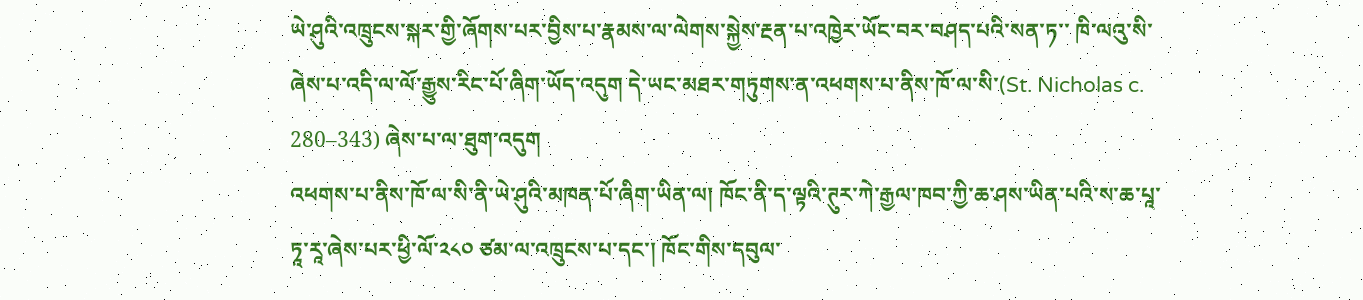ཡེ་ཤུའི་འཁྲུངས་སྐར་གྱི་ཞོགས་པར་བྱིས་པ་རྣམས་ལ་ལེགས་སྐྱེས་རྔན་པ་འཁྱེར་ཡོང་བར་བཤད་པའི་སན་ཏ་་ ཁི་ལའུ་སི་ཞེས་པ་འདི་ལ་ལོ་རྒྱུས་རིང་པོ་ཞིག་ཡོད་འདུག དེ་ཡང་མཐར་གཏུགས་ན་འཕགས་པ་ནིས་ཁོ་ལ་སི་(St. Nicholas c. 280–343) ཞེས་པ་ལ་ཐུག་འདུག
འཕགས་པ་ནིས་ཁོ་ལ་སི་ནི་ཡེ་ཤུའི་མཁན་པོ་ཞིག་ཡིན་ལ། ཁོང་ནི་ད་ལྟའི་ཊུར་ཀེ་རྒྱལ་ཁབ་ཀྱི་ཆ་ཤས་ཡིན་པའི་ས་ཆ་པཱ་ཏཱ་རཱ་ཞེས་པར་ཕྱི་ལོ་༢༨༠ ཙམ་ལ་འཁྲུངས་པ་དང་། ཁོང་གིས་དབུལ་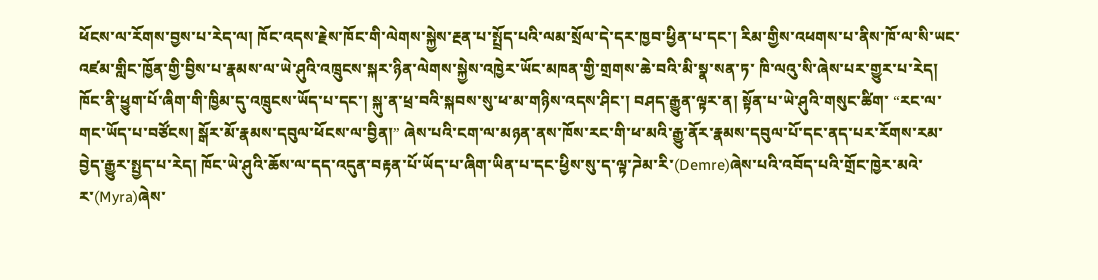ཕོངས་ལ་རོགས་བྱས་པ་རེད་ལ། ཁོང་འདས་རྗེས་ཁོང་གི་ལེགས་སྐྱེས་རྔན་པ་སྤྲོད་པའི་ལམ་སྲོལ་དེ་དར་ཁྱབ་ཕྱིན་པ་དང་། རིམ་གྱིས་འཕགས་པ་ནིས་ཁོ་ལ་སི་ཡང་འཛམ་གླིང་ཁྱོན་གྱི་བྱིས་པ་རྣམས་ལ་ཡེ་ཤུའི་འཁྲུངས་སྐར་ཉིན་ལེགས་སྐྱེས་འཁྱེར་ཡོང་མཁན་གྱི་གྲགས་ཆེ་བའི་མི་སྣ་སན་ཏ་ ཁི་ལའུ་སི་ཞེས་པར་གྱུར་པ་རེད།
ཁོང་ནི་ཕྱུག་པོ་ཞིག་གི་ཁྱིམ་དུ་འཁྲུངས་ཡོད་པ་དང་། སྐུ་ན་ཕྲ་བའི་སྐབས་སུ་ཕ་མ་གཉིས་འདས་ཤིང་། བཤད་རྒྱུན་ལྟར་ན། སྟོན་པ་ཡེ་ཤུའི་གསུང་ཚིག་ “རང་ལ་གང་ཡོད་པ་བཙོངས། སྒོར་མོ་རྣམས་དབུལ་ཕོངས་ལ་བྱིན།” ཞེས་པའི་ངག་ལ་མཉན་ནས་ཁོས་རང་གི་ཕ་མའི་རྒྱུ་ནོར་རྣམས་དབུལ་པོ་དང་ནད་པར་རོགས་རམ་བྱེད་རྒྱུར་སྤྱད་པ་རེད། ཁོང་ཡེ་ཤུའི་ཆོས་ལ་དད་འདུན་བརྟན་པོ་ཡོད་པ་ཞིག་ཡིན་པ་དང་ཕྱིས་སུ་ད་ལྟ་ཌེམ་རི་(Demre)ཞེས་པའི་འབོད་པའི་གྲོང་ཁྱེར་མའེ་ར་(Myra)ཞེས་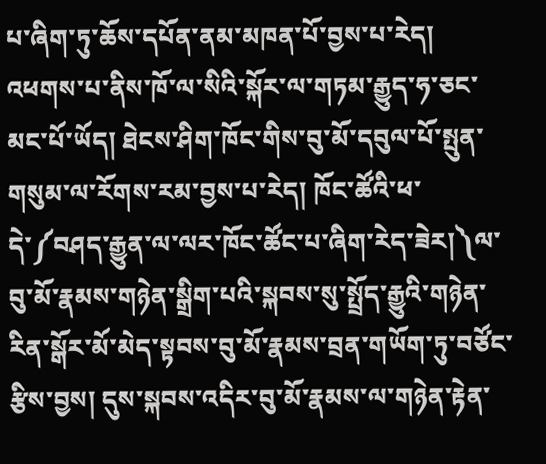པ་ཞིག་ཏུ་ཆོས་དཔོན་ནམ་མཁན་པོ་བྱས་པ་རེད།
འཕགས་པ་ནིས་ཁོ་ལ་སིའི་སྐོར་ལ་གཏམ་རྒྱུད་ཧ་ཅང་མང་པོ་ཡོད། ཐེངས་ཤིག་ཁོང་གིས་བུ་མོ་དབུལ་པོ་སྤུན་གསུམ་ལ་རོགས་རམ་བྱས་པ་རེད། ཁོང་ཚོའི་ཕ་དེ་༼བཤད་རྒྱུན་ལ་ལར་ཁོང་ཚོང་པ་ཞིག་རེད་ཟེར།༽ལ་བུ་མོ་རྣམས་གཉེན་སྒྲིག་པའི་སྐབས་སུ་སྤྲོད་རྒྱུའི་གཉེན་རིན་སྒོར་མོ་མེད་སྟབས་བུ་མོ་རྣམས་བྲན་གཡོག་ཏུ་བཙོང་རྩིས་བྱས། དུས་སྐབས་འདིར་བུ་མོ་རྣམས་ལ་གཉེན་རྟེན་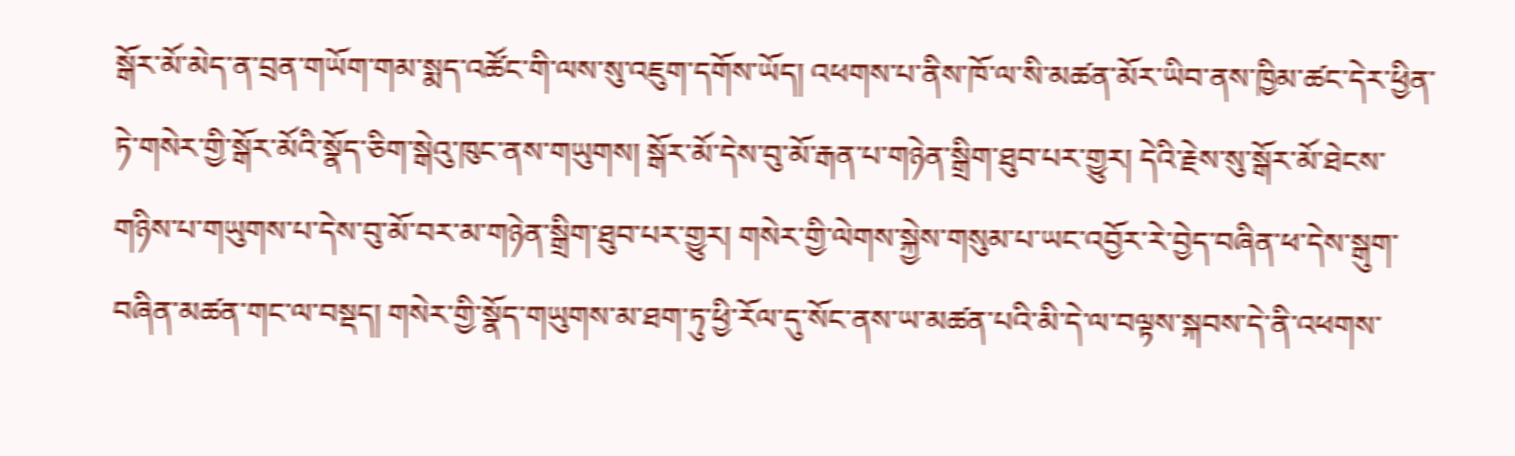སྒོར་མོ་མེད་ན་བྲན་གཡོག་གམ་སྨད་འཚོང་གི་ལས་སུ་འཇུག་དགོས་ཡོད། འཕགས་པ་ནིས་ཁོ་ལ་སི་མཚན་མོར་ཡིབ་ནས་ཁྱིམ་ཚང་དེར་ཕྱིན་ཏེ་གསེར་གྱི་སྒོར་མོའི་སྣོད་ཅིག་སྒེའུ་ཁུང་ནས་གཡུགས། སྒོར་མོ་དེས་བུ་མོ་རྒན་པ་གཉེན་སྒྲིག་ཐུབ་པར་གྱུར། དེའི་རྗེས་སུ་སྒོར་མོ་ཐེངས་གཉིས་པ་གཡུགས་པ་དེས་བུ་མོ་བར་མ་གཉེན་སྒྲིག་ཐུབ་པར་གྱུར། གསེར་གྱི་ལེགས་སྐྱེས་གསུམ་པ་ཡང་འབྱོར་རེ་བྱེད་བཞིན་ཕ་དེས་སྒུག་བཞིན་མཚན་གང་ལ་བསྡད། གསེར་གྱི་སྣོད་གཡུགས་མ་ཐག་ཏུ་ཕྱི་རོལ་དུ་སོང་ནས་ཡ་མཚན་པའི་མི་དེ་ལ་བལྟས་སྐབས་དེ་ནི་འཕགས་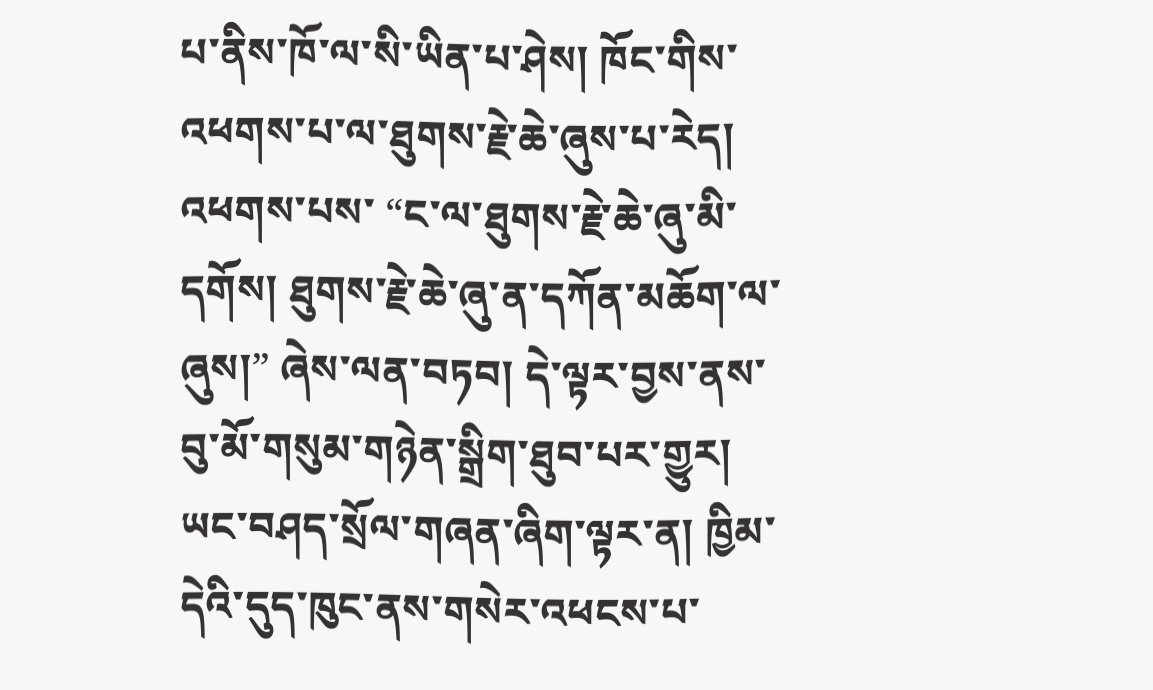པ་ནིས་ཁོ་ལ་སི་ཡིན་པ་ཤེས། ཁོང་གིས་འཕགས་པ་ལ་ཐུགས་རྗེ་ཆེ་ཞུས་པ་རེད། འཕགས་པས་ “ང་ལ་ཐུགས་རྗེ་ཆེ་ཞུ་མི་དགོས། ཐུགས་རྗེ་ཆེ་ཞུ་ན་དཀོན་མཆོག་ལ་ཞུས།” ཞེས་ལན་བཏབ། དེ་ལྟར་བྱས་ནས་བུ་མོ་གསུམ་གཉེན་སྒྲིག་ཐུབ་པར་གྱུར། ཡང་བཤད་སྲོལ་གཞན་ཞིག་ལྟར་ན། ཁྱིམ་དེའི་དུད་ཁུང་ནས་གསེར་འཕངས་པ་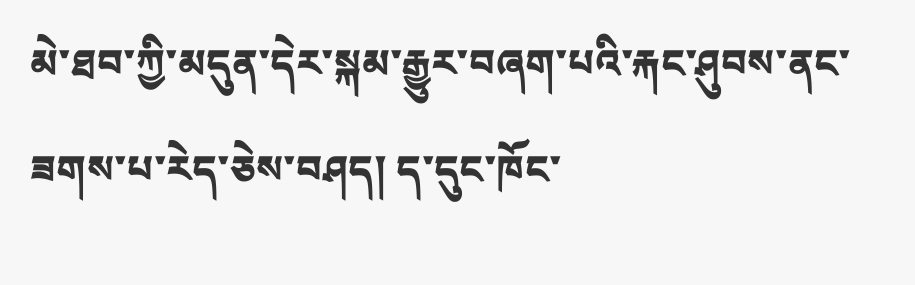མེ་ཐབ་ཀྱི་མདུན་དེར་སྐམ་རྒྱུར་བཞག་པའི་རྐང་ཤུབས་ནང་ཟགས་པ་རེད་ཅེས་བཤད། ད་དུང་ཁོང་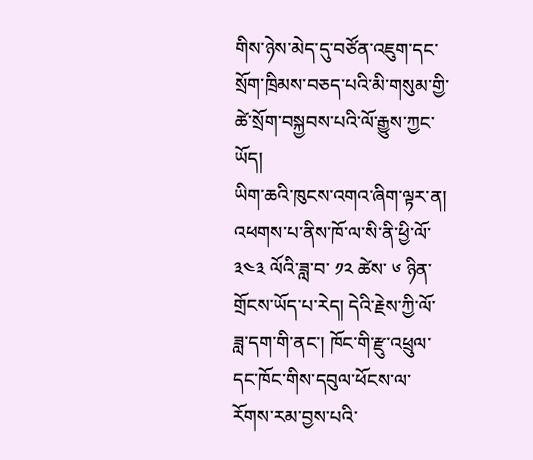གིས་ཉེས་མེད་དུ་བཙོན་འཇུག་དང་སྲོག་ཁྲིམས་བཅད་པའི་མི་གསུམ་གྱི་ཚེ་སྲོག་བསྐྱབས་པའི་ལོ་རྒྱུས་ཀྱང་ཡོད།
ཡིག་ཆའི་ཁུངས་འགའ་ཞིག་ལྟར་ན། འཕགས་པ་ནིས་ཁོ་ལ་སི་ནི་ཕྱི་ལོ་ ༣༤༣ ལོའི་ཟླ་བ་ ༡༢ ཚེས་ ༦ ཉིན་གྲོངས་ཡོད་པ་རེད། དེའི་རྗེས་ཀྱི་ལོ་ཟླ་དག་གི་ནང་། ཁོང་གི་རྫུ་འཕྲུལ་དང་ཁོང་གིས་དབུལ་ཕོངས་ལ་རོགས་རམ་བྱས་པའི་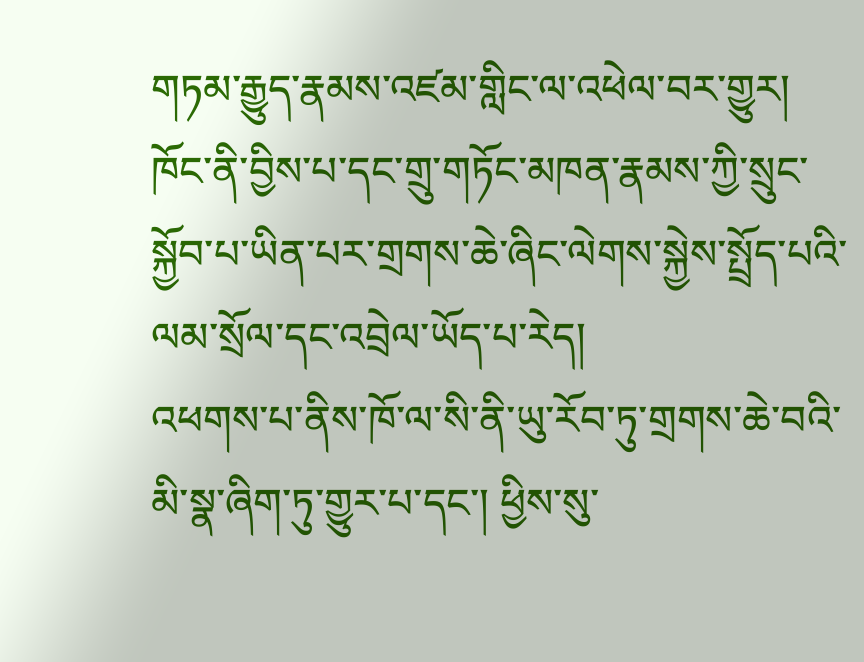གཏམ་རྒྱུད་རྣམས་འཛམ་གླིང་ལ་འཕེལ་བར་གྱུར། ཁོང་ནི་བྱིས་པ་དང་གྲུ་གཏོང་མཁན་རྣམས་ཀྱི་སྲུང་སྐྱོབ་པ་ཡིན་པར་གྲགས་ཆེ་ཞིང་ལེགས་སྐྱེས་སྤྲོད་པའི་ལམ་སྲོལ་དང་འབྲེལ་ཡོད་པ་རེད།
འཕགས་པ་ནིས་ཁོ་ལ་སི་ནི་ཡུ་རོབ་ཏུ་གྲགས་ཆེ་བའི་མི་སྣ་ཞིག་ཏུ་གྱུར་པ་དང་། ཕྱིས་སུ་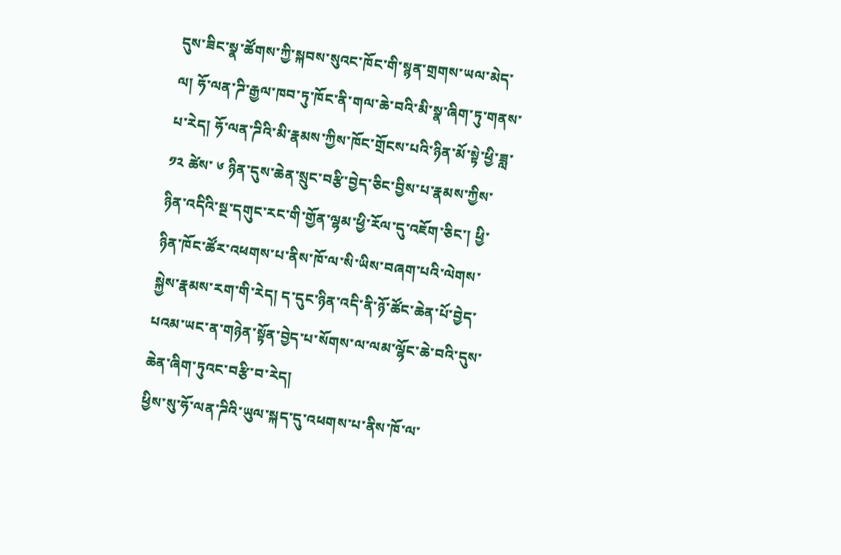དུས་ཟིང་སྣ་ཚོགས་ཀྱི་སྐབས་སུའང་ཁོང་གི་སྙན་གྲགས་ཡལ་མེད་ལ། ཧོ་ལན་ཌི་རྒྱལ་ཁབ་ཏུ་ཁོང་ནི་གལ་ཆེ་བའི་མི་སྣ་ཞིག་ཏུ་གནས་པ་རེད། ཧོ་ལན་ཌིའི་མི་རྣམས་ཀྱིས་ཁོང་གྲོངས་པའི་ཉིན་མོ་སྟེ་ཕྱི་ཟླ་ ༡༢ ཚེས་ ༦ ཉིན་དུས་ཆེན་སྲུང་བརྩི་བྱེད་ཅིང་བྱིས་པ་རྣམས་ཀྱིས་ཉིན་འདིའི་སྔ་དགུང་རང་གི་གྱོན་ལྷམ་ཕྱི་རོལ་དུ་འཇོག་ཅིང་། ཕྱི་ཉིན་ཁོང་ཚོར་འཕགས་པ་ནིས་ཁོ་ལ་སི་ཡིས་བཞག་པའི་ལེགས་སྐྱེས་རྣམས་རག་གི་རེད། ད་དུང་ཉིན་འདི་ནི་ཉོ་ཚོང་ཆེན་པོ་བྱེད་པའམ་ཡང་ན་གཉེན་སྟོན་བྱེད་པ་སོགས་ལ་ལམ་ལྷོང་ཆེ་བའི་དུས་ཆེན་ཞིག་ཏུའང་བརྩི་བ་རེད།
ཕྱིས་སུ་ཧོ་ལན་ཌིའི་ཡུལ་སྐད་དུ་འཕགས་པ་ནིས་ཁོ་ལ་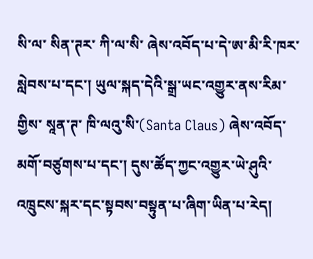སི་ལ་ སིན་ཊར་ ཀི་ལ་སི་ ཞེས་འབོད་པ་དེ་ཨ་མི་རི་ཁར་སླེབས་པ་དང་། ཡུལ་སྐད་དེའི་སྒྲ་ཡང་འགྱུར་ནས་རིམ་གྱིས་ སཱན་ཊ་ ཁི་ལའུ་སི་(Santa Claus) ཞེས་འབོད་མགོ་བཙུགས་པ་དང་། དུས་ཚོད་ཀྱང་འགྱུར་ཡེ་ཤུའི་འཁྲུངས་སྐར་དང་སྟབས་བསྟུན་པ་ཞིག་ཡིན་པ་རེད།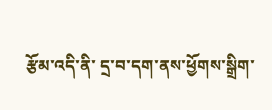རྩོམ་འདི་ནི་ དྲ་བ་དག་ནས་ཕྱོགས་སྒྲིག་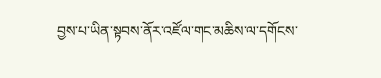བྱས་པ་ཡིན་སྟབས་ནོར་འཛོལ་གང་མཆིས་ལ་དགོངས་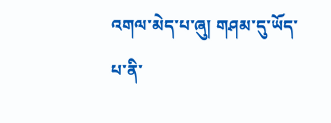འགལ་མེད་པ་ཞུ། གཤམ་དུ་ཡོད་པ་ནི་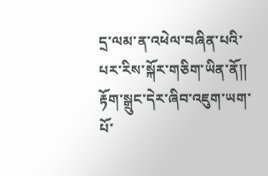དྲ་ལམ་ན་འཕེལ་བཞིན་པའི་པར་རིས་སྐོར་གཅིག་ཡིན་ནོ།།
རྟོག་སྒྲུང་དེར་ཞིབ་འཇུག་ཡག་པོ་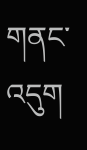གནང་འདུག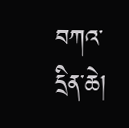བཀའ་དྲིན་ཆེ།